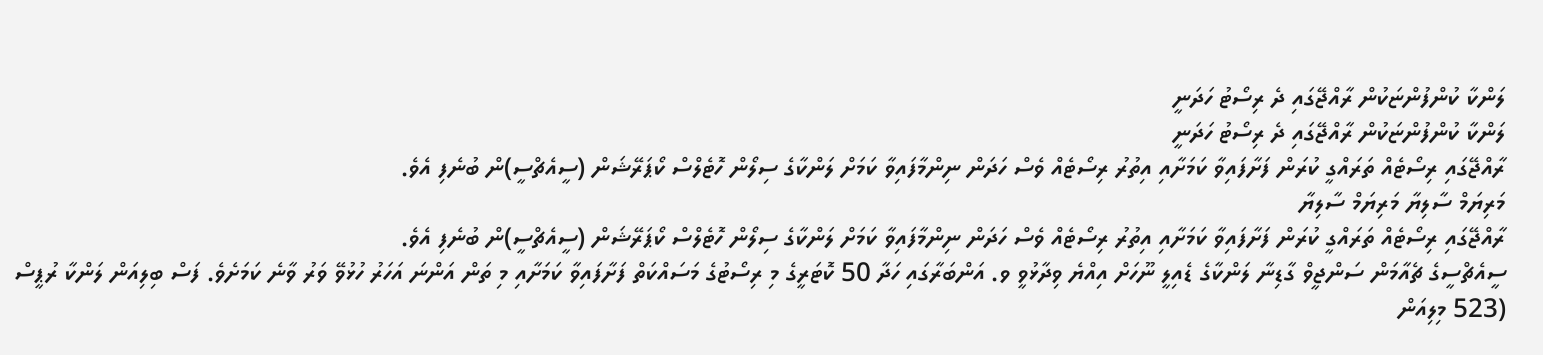ލަންކާ ކުންފުންޏަކުން ރާއްޖޭގައި ދެ ރިސޯޓު ހަދަނީ
ލަންކާ ކުންފުންޏަކުން ރާއްޖޭގައި ދެ ރިސޯޓު ހަދަނީ
ރާއްޖޭގައި ރިސޯޓެއް ތަރައްގީ ކުރަން ފަށާފައިވާ ކަމަށާއި އިތުރު ރިސޯޓެއް ވެސް ހަދަން ނިންމާފައިވާ ކަމަށް ލަންކާގެ ސިލޯން ހޮޓެލްސް ކޯޕަރޭޝަން (ސީއެޗްސީ)ން ބުނެފި އެވެ.
މަރިޔަމް ސާލިޔާ މަރިޔަމް ސާލިޔާ
ރާއްޖޭގައި ރިސޯޓެއް ތަރައްގީ ކުރަން ފަށާފައިވާ ކަމަށާއި އިތުރު ރިސޯޓެއް ވެސް ހަދަން ނިންމާފައިވާ ކަމަށް ލަންކާގެ ސިލޯން ހޮޓެލްސް ކޯޕަރޭޝަން (ސީއެޗްސީ)ން ބުނެފި އެވެ.
ސީއެޗްސީގެ ޗެއާމަން ސަންޖީވް ގާޑިނާ ލަންކާގެ ޑެއިލީ ނޫހަށް އިއްޔެ ވިދާޅުވީ ވ. އަންބަރާގައި ހަދާ 50 ކޮޓަރީގެ މި ރިސޯޓުގެ މަސައްކަތް ފަށާފައިވާ ކަމަށާއި މި ތަން އަންނަ އަހަރު ހުޅުވޭ ވަރު ވާނެ ކަމަށެވެ. ފަސް ބިލިއަން ލަންކާ ރުޕީސް (523 މިލިއަން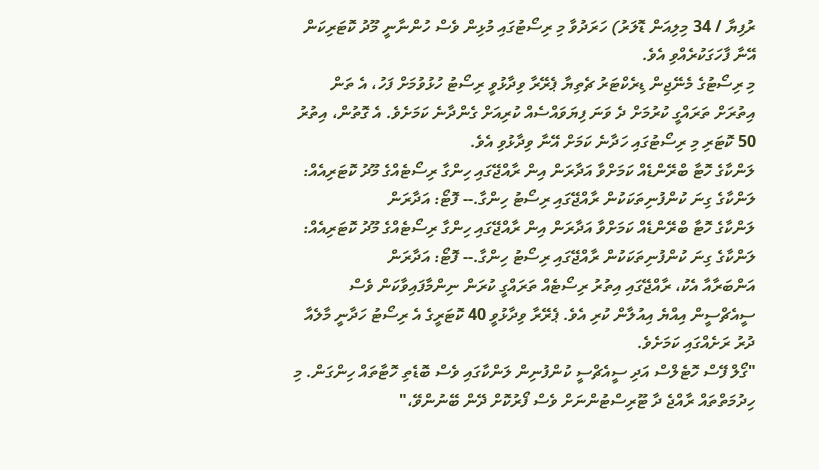ރުފިޔާ / 34 މިލިއަން ޑޮލަރު) ހަރަދުވާ މި ރިސޯޓުގައި މުޅިން ވެސް ހުންނާނީ މޫދު ކޮޓަރިކަން އޭނާ ފާހަގަކުރެއްވި އެވެ.
މި ރިސޯޓުގެ މެނޭޖިން ޑިރެކްޓަރު ޗެތިޔާ ޕެރޭރާ ވިދާޅުވީ ރިސޯޓު ހުޅުވުމަށް ފަހު، އެ ތަން އިތުރަށް ތަރައްގީ ކުރުމަށް ދެ ވަނަ ފިޔަވައްސެއް ކުރިއަށް ގެންދާނެ ކަމަށެވެ. އެ ގޮތުން، އިތުރު 50 ކޮޓަރި މި ރިސޯޓުގައި ހަދާނެ ކަމަށް އޭނާ ވިދާޅުވި އެވެ.
ލަންކާގެ ހޮޓާ ބްރޭންޑެއް ކަމަށްވާ އަދާރަން އިން ރާއްޖޭގައި ހިންގާ ރިސޯޓެއްގެ މޫދު ކޮޓަރިއެއް: ލަންކާގެ ގިނަ ކުންފުނިތަކަކުން ރާއްޖޭގައި ރިސޯޓު ހިންގާ.-- ފޮޓޯ: އަދާރަން
ލަންކާގެ ހޮޓާ ބްރޭންޑެއް ކަމަށްވާ އަދާރަން އިން ރާއްޖޭގައި ހިންގާ ރިސޯޓެއްގެ މޫދު ކޮޓަރިއެއް: ލަންކާގެ ގިނަ ކުންފުނިތަކަކުން ރާއްޖޭގައި ރިސޯޓު ހިންގާ.-- ފޮޓޯ: އަދާރަން
އަންބަރާއާ އެކު، ރާއްޖޭގައި އިތުރު ރިސޯޓެއް ތަރައްގީ ކުރަން ނިންމާފައިވާކަން ވެސް ސީއެޗްސީން އިއްޔެ އިއުލާން ކުރި އެވެ. ޕެރޭރާ ވިދާޅުވީ 40 ކޮޓަރީގެ އެ ރިސޯޓު ހަދާނީ މާލެއާ ދުރު ރަށެއްގައި ކަމަށެވެ.
"ގޯލް ފޭސް ހޮޓެލްސް އަދި ސީއެޗްސީ ކުންފުނިން ލަންކާގައި ވެސް ބޮޑެތި ހޮޓާތައް ހިންގަން. މި ހިދުމަތްތައް ރާއްޖެ ދާ ޓޫރިސްޓުންނަށް ވެސް ފޯރުކޮށް ދޭން ބޭނުންވޭ،"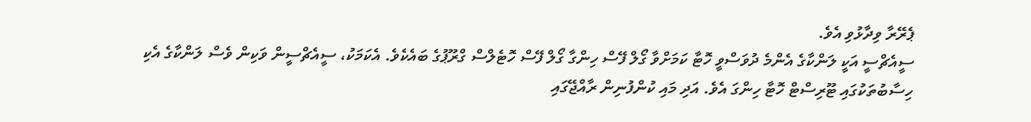ޕެރޭރާ ވިދާޅުވި އެވެ.
ސީއެޗްސީ އަކީ ލަންކާގެ އެންމެ ދުވަސްވީ ހޮޓާ ކަމަށްވާ ގޯލް ފޭސް ހިންގާ ގޯލް ފޭސް ހޮޓެލްސް ގްރޫޕުގެ ބައެކެވެ. އެކަމަކު، ސީއެޗްސީން ވަކިން ވެސް ލަންކާގެ އެކި ހިސާބުތަކުގައި ޓޫރިސްޓް ހޮޓާ ހިންގަ އެވެ. އަދި މައި ކުންފުނިން ރާއްޖޭގައި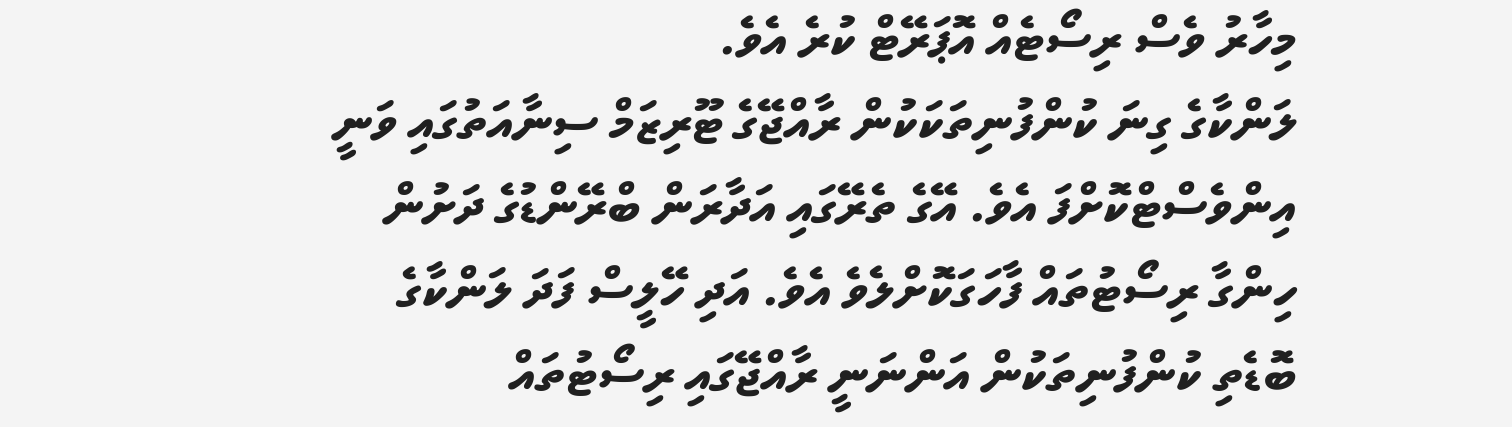މިހާރު ވެސް ރިސޯޓެއް އޮޕަރޭޓް ކުރެ އެވެ.
ލަންކާގެ ގިނަ ކުންފުނިތަކަކުން ރާއްޖޭގެ ޓޫރިޒަމް ސިނާއަތުގައި ވަނީ އިންވެސްޓްކޮށްފަ އެވެ. އޭގެ ތެރޭގައި އަދާރަން ބްރޭންޑުގެ ދަށުން ހިންގާ ރިސޯޓުތައް ފާހަގަކޮށްލެވެ އެވެ. އަދި ހޭލީސް ފަދަ ލަންކާގެ ބޮޑެތި ކުންފުނިތަކުން އަންނަނީ ރާއްޖޭގައި ރިސޯޓުތައް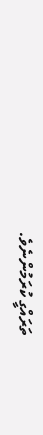ތަރައްގީ ކުރަމުންނެވެ.